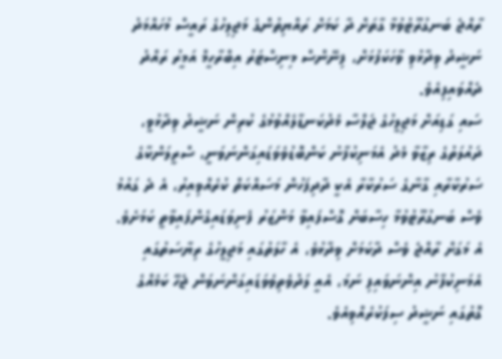ރާއްޖެ ބަނގުރޫޓުވުމާ ގާތަށް ދާ ކަމަށް ރައްޔިތުންގެ މަޖިލިހުގެ ރައީސް މުހައްމަދު ނަޝީދު ވިދާޅުވި ވާހަކަފުޅަށް، ފިނޭންސް މިނިސްޓަރު އިބްރާހީމް އަމީރު ރައްދު ދެއްވައިފިއެވެ.
ސައި ގަޑިއަށް މަޖިލީހުގެ ޖަލްސާ މެދުކަނޑާލެއްވުމުގެ ކުރިން ނަޝީދު ވިދާޅުވީ، ދައުލަތުގެ ރިޒާވާ މެދު އެމަނިކުފާނު ކަންބޮޑުވެވަޑައިގަންނަވަނީ، ސްރީލަންކާގެ ސަރުކާރާއި ގާނާގެ ސަރުކާރާ އެކީ ދާދިފަހުން މަސައްކަތް ކުރެއްވިއިރު، އެ ދެ ގައުމު ވެސް ބަނގުރޫޓުވުމާ ހިސާބަށް ގޮސްފައިވާ މަންޒަރު ފެނިވަޑައިގެންފައިވާތީ ކަމަށެވެ.
އެ މަގަށް ރާއްޖެ ވެސް ދާކަމަށް ވިދާޅުވެ، އެ ހާލަތުގައި މަޖިލީހުގެ ރިޔާސަތުގައި އެމަނިކުފާނު އިންނަވައިފި ނަމަ، އެއީ ލަދުވެތިވެވަޑައިގަންނަވަން ޖެހޭ ކަމެއްގެ ގޮތުގައި ނަޝީދު ސިފަކުރެއްވިއެވެ.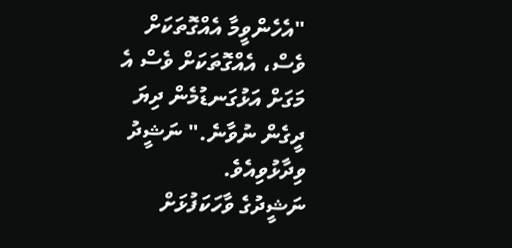"އެހެންވީމާ އެއްގޮތަކަށް ވެސް، އެއްގޮތަކަށް ވެސް އެ މަގަށް އަޅުގަނޑުމެން ދިޔަ ދީގެން ނުވާނެ." ނަޝީދު ވިދާޅުވިއެވެ.
ނަޝީދުގެ ވާހަކަފުޅަށް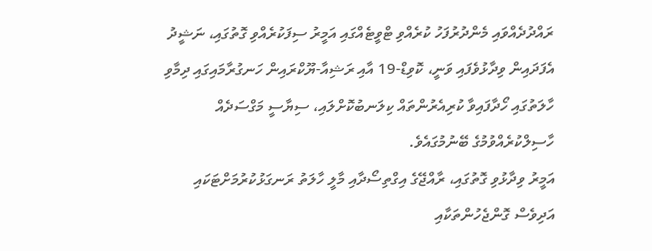ރައްދުދެއްވައި މެންދުރުފަހު ކުރެއްވި ޓްވީޓެއްގައި އަމީރު ސިފަކުރެއްވި ގޮތުގައި، ނަޝީދު އެފަދައިން ވިދާޅުވެފައި ވަނީ، ކޮވިޑް-19 އާއި ރަޝިއާ-ޔޫކްރައިން ހަނގުރާމައިގައި ދިމާވި ހާލަތުގައި ހޯދާފައިވާ ކުރިއެރުންތައް ކިލަނބުކޮށްލައި، ސިޔާސީ މަގްސަދެއް ހާސިލްކުރެއްވުމުގެ ބޭނުމުގައެވެ.
އަމީރު ވިދާޅުވި ގޮތުގައި، ރާއްޖޭގެ އިގްތިސޯދާއި މާލީ ހާލަތު ރަނގަޅުކުރުމަށްޓަކައި އަދިވެސް ގޮންޖެހުންތަކާއި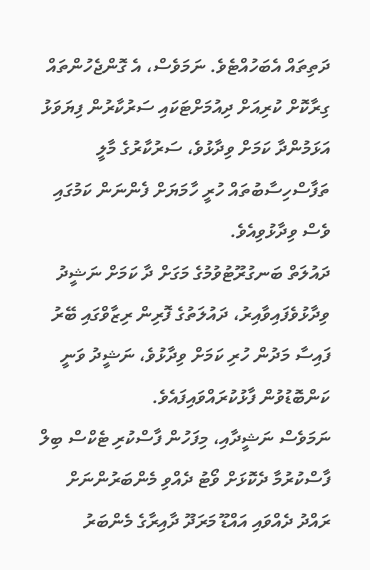ދަތިތައް އެބަހުއްޓެވެ. ނަމަވެސް، އެ ގޮންޖެހުންތައް ގިރާކޮށް ކުރިއަށް ދިއުމަށްޓަކައި ސަރުކާރުން ފިޔަވަޅު އަޅަމުންދާ ކަމަށް ވިދާޅުވެ، ސަރުކާރުގެ މާލީ ތަފާސްހިސާބުތައް ހުރީ ހާމަޔަށް ފެންނަން ކަމުގައި ވެސް ވިދާޅުވިއެވެ.
ދައުލަތް ބަނގުރޫޓުވުމުގެ މަގަށް ދާ ކަމަށް ނަޝީދު ވިދާޅުވެފައިވާއިރު، ދައުލަތުގެ ފޮރިން ރިޒާވްގައި ބޭރު ފައިސާ މަދުން ހުރި ކަމަށް ވިދާޅުވެ، ނަޝީދު ވަނީ ކަންބޮޑުވުން ފާޅުކުރައްވައިފައެވެ.
ނަމަވެސް ނަޝީދާއި، މިފަހުން ފާސްކުރި ޓެކްސް ބިލް ފާސްކުރުމާ ދެކޮޅަށް ވޯޓު ދެއްވި މެންބަރުންނަށް ރައްދު ދެއްވައި އައްޑޫ މަރަދޫ ދާއިރާގެ މެންބަރު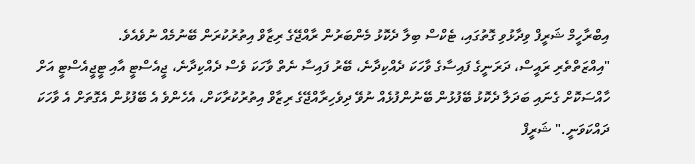އިބްރާހީމް ޝަރީފް ވިދާޅުވި ގޮތުގައި، ޓެކްސް ބިލާ ދެކޮޅު މެންބަރުން ރާއްޖޭގެ ރިޒާވް އިތުރުކުރަން ބޭނުމެއް ނުވެއެވެ.
"އިއްޒަތްތެރި ރައީސް، ދަރަނީގެ ފައިސާގެ ވާހަކަ ދެއްކިދާނެ، ބޭރު ފައިސާ ނެތް ވާހަކަ ވެސް ދެއްކިދާނެ، ޖީއެސްޓީ އާއި ޓީޖީއެސްޓީ އަށް ހާއްސަކޮށް ގެނައި ބަދަލާ ދެކޮޅު ބޭފުޅުން ބޭނުންފުޅެއް ނުވޭ ދިވެހިރާއްޖޭގެ ރިޒާވް އިތުރުކުރާކަށް، އެހެންވެ އެ ބޭފުޅުން އެގޮތަށް އެ ވާހަކަ ދައްކަވަނީ." ޝަރީފް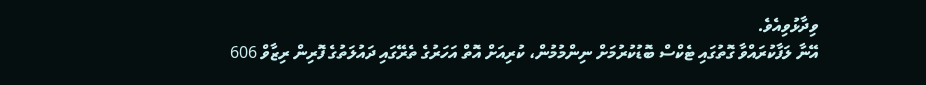ވިދާޅުވިއެވެ.
އޭނާ ލަފާކުރައްވާ ގޮތުގައި ޓެކްސް ބޮޑުކުރުމަށް ނިންމުމުން، ކުރިއަށް އޮތް އަހަރުގެ ތެރޭގައި ދައުލަތުގެ ފޮރިން ރިޒާވް 606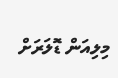މިލިއަން ޑޮލަރަށް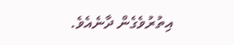އިތުރުވެގެން ދާނެއެވެ.